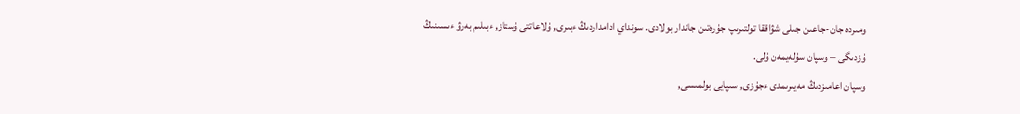ومىردە جان-جاعىن جىلى شۋاققا تولتىرىپ جۇرەتىن جاندار بولادى. سونداي ادامداردىڭ ءبىرى, ۇلاعاتتى ۇستاز, ءبىلىم بەرۋ ءىسىنىڭ ۇزدىگى – وسپان سۇلەيمەن ۇلى.
وسپان اعامىزدىڭ مەيىرىمدى ءجۇزى, سىپايى بولمىسى,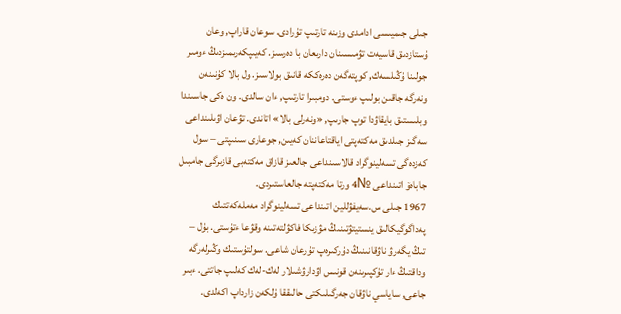جىلى جىميىسى ادامدى وزىنە تارتىپ تۇرادى. سوعان قاراپ, وعان ۇستازدىق قاسيەت تۋمىسىنان دارىعان با دەرسىز. كەيىپكەرىمىزدىڭ ءومىر جولىنا ۇڭىلسەك, كوپتەگەن دەرەككە قانىق بولاسىز. ول بالا كۇنىنەن ونەرگە جاقىن بولىپ ءوستى. دومبىرا تارتىپ, ءان سالدى. ون ەكى جاسىندا وبلىستىق بايقاۋدا توپ جارىپ, «ونەرلى بالا» اتاندى. تۋعان اۋىلىنداعى سەگىز جىلدىق مەكتەپتى اياقتاعاننان كەيىن, جوعارى سىنىپتى – سول كەزدەگى تسەلينوگراد قالاسىنداعى جالعىز قازاق مەكتەبى قازىرگى جامبىل جاباەۆ اتىنداعى №4 ورتا مەكتەپتە جالعاستىردى.
1967 جىلى س.سەيفۋللين اتىنداعى تسەلينوگراد مەملەكەتتىك پەداگوگيكالىق ينستيتۋتىنىڭ مۋزىكا فاكۋلتەتىنە وقۋعا ءتۇستى. بۇل – تىڭ يگەرۋ ناۋقانىنىڭ دۇركىرەپ تۇرعان شاعى. سولتۇستىك وڭىرلەرگە وداقتىڭ ءار تۇكپىرىنەن قونىس اۋدارۋشىلار لەك-لەك كەلىپ جاتتى. ءبىر جاعى, ساياسي ناۋقان جەرگىلىكتى حالىققا ۇلكەن زارداپ اكەلدى.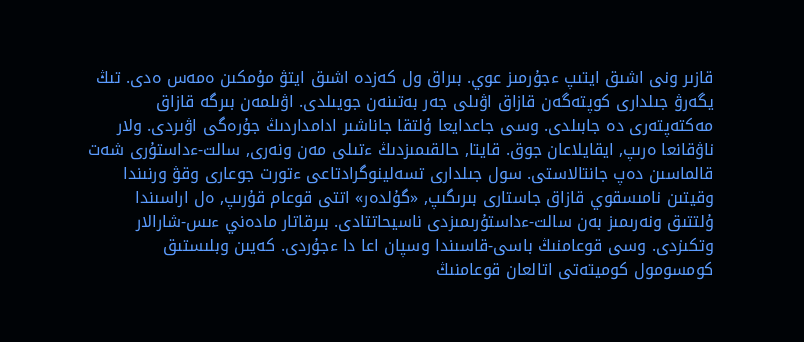قازىر ونى اشىق ايتىپ ءجۇرمىز عوي. بىراق ول كەزدە اشىق ايتۋ مۇمكىن ەمەس ەدى. تىڭ يگەرۋ جىلدارى كوپتەگەن قازاق اۋىلى جەر بەتىنەن جويىلدى. اۋىلمەن بىرگە قازاق مەكتەپتەرى دە جابىلدى. وسى جاعدايعا ۇلتقا جاناشىر ادامداردىڭ جۇرەگى اۋىردى. ولار ناۋقانعا ەرىپ, ايقايلاعان جوق. قايتا, حالقىمىزدىڭ ءتىلى مەن ونەرى, سالت-ءداستۇرى شەت قالماسىن دەپ جانتالاستى. سول جىلدارى تسەلينوگرادتاعى ءتورت جوعارى وقۋ ورنىندا وقيتىن نامىسقوي قازاق جاستارى بىرىگىپ, «گۇلدەر» اتتى قوعام قۇرىپ, ەل اراسىندا ۇلتتىق ونەرىمىز بەن سالت-ءداستۇرىمىزدى ناسيحاتتادى. بىرقاتار مادەني ءىس-شارالار وتكىزدى. وسى قوعامنىڭ باسى-قاسىندا وسپان اعا دا ءجۇردى. كەيىن وبلىستىق كومسومول كوميتەتى اتالعان قوعامنىڭ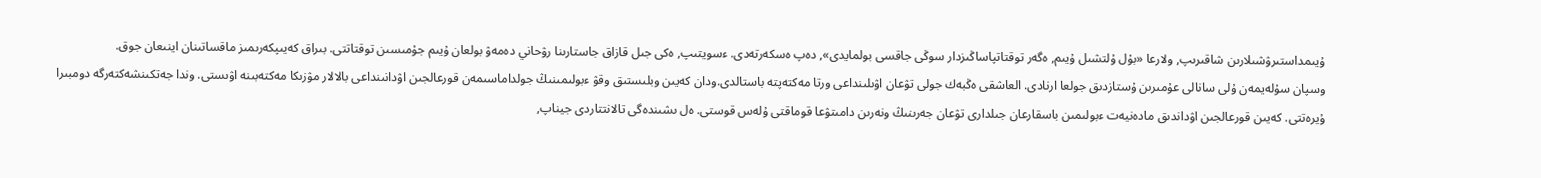ۇيىمداستىرۋشىلارىن شاقىرىپ, ولارعا «بۇل ۇلتشىل ۇيىم, ەگەر توقتاتپاساڭىزدار سوڭى جاقسى بولمايدى», دەپ ەسكەرتەدى. ءسويتىپ, ەكى جىل قازاق جاستارىنا رۋحاني دەمەۋ بولعان ۇيىم جۇمىسىن توقتاتتى. بىراق كەيىپكەرىمىز ماقساتىنان اينىعان جوق.
وسپان سۇلەيمەن ۇلى سانالى عۇمىرىن ۇستازدىق جولعا ارنادى. العاشقى ەڭبەك جولى تۋعان اۋىلىنداعى ورتا مەكتەپتە باستالدى.ودان كەيىن وبلىستىق وقۋ ءبولىمىنىڭ جولداماسىمەن قورعالجىن اۋدانىنداعى بالالار مۋزىكا مەكتەبىنە اۋىستى. وندا جەتكىنشەكتەرگە دومبىرا ۇيرەتتى. كەيىن قورعالجىن اۋداندىق مادەنيەت ءبولىمىن باسقارعان جىلدارى تۋعان جەرىنىڭ ونەرىن دامىتۋعا قوماقتى ۇلەس قوستى. ەل ىشىندەگى تالانتتاردى جيناپ,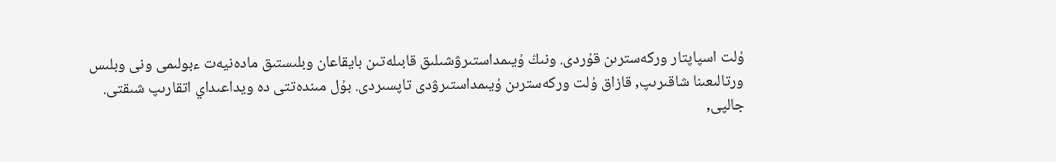ۇلت اسپاپتار وركەسترىن قۇردى. ونىڭ ۇيىمداستىرۋشىلىق قابىلەتىن بايقاعان وبلىستىق مادەنيەت ءبولىمى ونى وبلىس ورتالىعىنا شاقىرىپ, قازاق ۇلت وركەسترىن ۇيىمداستىرۋدى تاپسىردى. بۇل مىندەتتى دە ويداعىداي اتقارىپ شىقتى.
جالپى,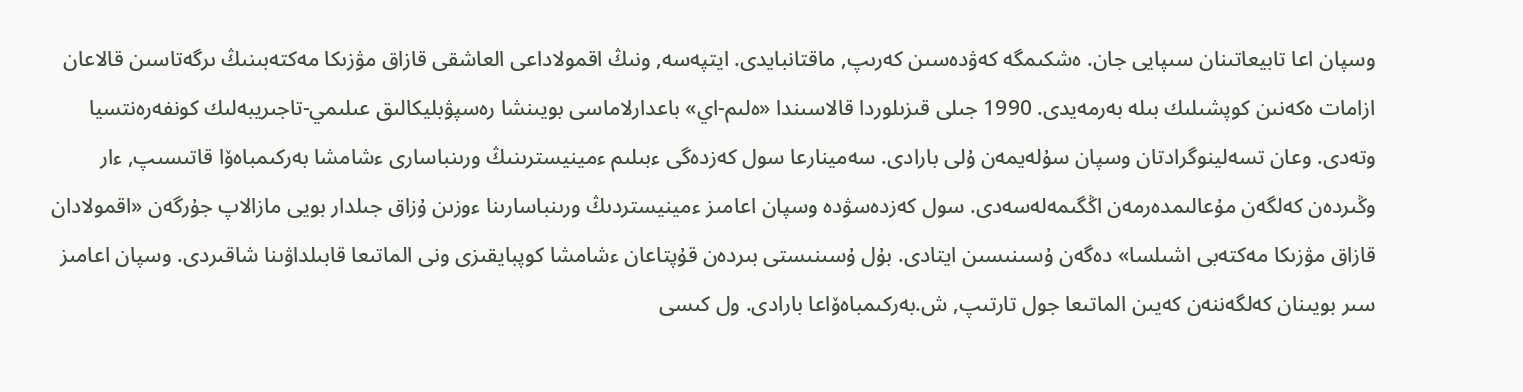وسپان اعا تابيعاتىنان سىپايى جان. ەشكىمگە كەۋدەسىن كەرىپ, ماقتانبايدى. ايتپەسە, ونىڭ اقمولاداعى العاشقى قازاق مۋزىكا مەكتەبىنىڭ ىرگەتاسىن قالاعان ازامات ەكەنىن كوپشىلىك بىلە بەرمەيدى. 1990 جىلى قىزىلوردا قالاسىندا «ەلىم-اي» باعدارلاماسى بويىنشا رەسپۋبليكالىق عىلىمي-تاجىريبەلىك كونفەرەنتسيا وتەدى. وعان تسەلينوگرادتان وسپان سۇلەيمەن ۇلى بارادى. سەمينارعا سول كەزدەگى ءبىلىم ءمينيسترىنىڭ ورىنباسارى ءشامشا بەركىمباەۆا قاتىسىپ, ءار وڭىردەن كەلگەن مۇعالىمدەرمەن اڭگىمەلەسەدى. سول كەزدەسۋدە وسپان اعامىز ءمينيستردىڭ ورىنباسارىنا ءوزىن ۇزاق جىلدار بويى مازالاپ جۇرگەن «اقمولادان قازاق مۋزىكا مەكتەبى اشىلسا» دەگەن ۇسىنىسىن ايتادى. بۇل ۇسىنىستى بىردەن قۇپتاعان ءشامشا كوپبايقىزى ونى الماتىعا قابىلداۋىنا شاقىردى. وسپان اعامىز سىر بويىنان كەلگەننەن كەيىن الماتىعا جول تارتىپ, ش.بەركىمباەۆاعا بارادى. ول كىسى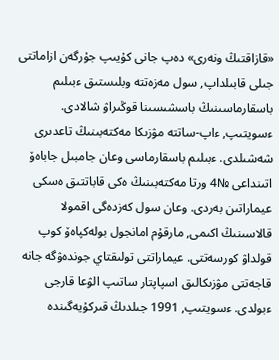«قازاقتىڭ ونەرى» دەپ جانى كۇيىپ جۇرگەن ازاماتتى جىلى قابىلداپ, سول مەزەتتە وبلىستىق ءبىلىم باسقارماسىنىڭ باسشىسىنا قوڭىراۋ شالادى. ءسويتىپ, ءاپ-ساتتە مۋزىكا مەكتەبىنىڭ تاعدىرى شەشىلدى. ءبىلىم باسقارماسى وعان جامبىل جاباەۆ اتىنداعى №4 ورتا مەكتەبىنىڭ ەكى قاباتتىق ەسكى عيماراتىن بەردى. وعان سول كەزدەگى اقمولا قالاسىنىڭ اكىمى, مارقۇم امانجول بولەكپاەۆ كوپ قولداۋ كورسەتتى. عيماراتتى تولىقتاي جوندەۋگە جانە قاجەتتى مۋزىكالىق اسپاپتار ساتىپ الۋعا قارجى ءبولدى. ءسويتىپ, 1991 جىلدىڭ قىركۇيەگىندە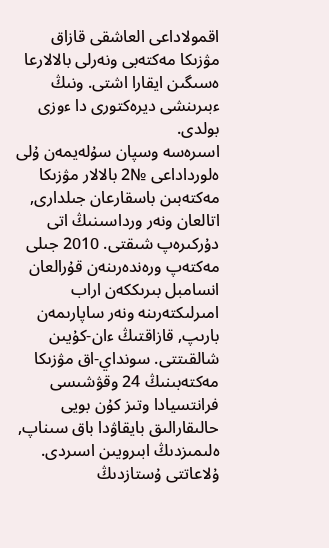اقمولاداعى العاشقى قازاق مۋزىكا مەكتەبى ونەرلى بالالارعا ەسىگىن ايقارا اشتى. ونىڭ ءبىرىنشى ديرەكتورى دا ءوزى بولدى.
اسىرەسە وسپان سۇلەيمەن ۇلى ەلورداداعى №2 بالالار مۋزىكا مەكتەبىن باسقارعان جىلدارى, اتالعان ونەر ورداسىنىڭ اتى دۇركىرەپ شىقتى. 2010 جىلى مەكتەپ ورەندەرىنەن قۇرالعان انسامبل بىرىككەن اراب امىرلىكتەرىنە ونەر ساپارىمەن بارىپ, قازاقتىڭ ءان-كۇيىن شالقىتتى. سونداي-اق مۋزىكا مەكتەبىنىڭ 24 وقۋشىسى فرانتسيادا وتىز كۇن بويى حالىقارالىق بايقاۋدا باق سىناپ, ەلىمىزدىڭ ابىرويىن اسىردى. ۇلاعاتتى ۇستازدىڭ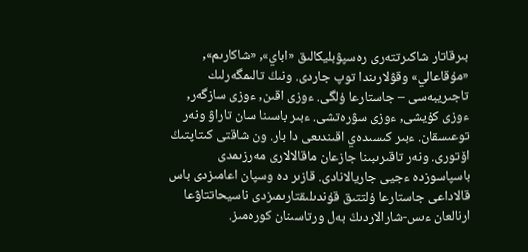بىرقاتار شاكىرتتەرى رەسپۋبليكالىق «اباي», «شاكارىم», «مۇقاعالي» وقۋلارىندا توپ جاردى. ونىڭ تالىمگەرلىك تاجىريبەسى – جاستارعا ۇلگى. ءوزى اقىن, ءوزى سازگەر, ءوزى كۇيشى, ءوزى سۋرەتشى. ءبىر باسىنا سان تاراۋ ونەر توعىسقان. ءبىر كىسىدەي اقىندىعى دا بار. ون شاقتى كىتاپتىڭ اۆتورى. ونەر تاقىرىبىنا جازعان ماقالالارى مەرزىمدى باسپاسوزدە ءجيى جاريالانادى. قازىر دە وسپان اعامىزدى باس قالاداعى جاستارعا ۇلتتىق قۇندىلىقتارىمىزدى ناسيحاتتاۋعا ارنالعان ءىس-شارالاردىڭ بەل ورتاسىنان كورەمىز.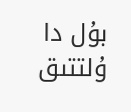بۇل دا ۇلتتىق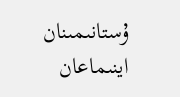ۇستانىمىنان اينىماعان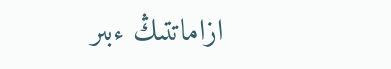ازاماتتىڭ ءبىر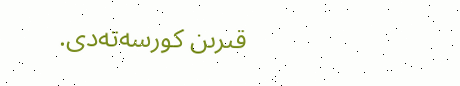قىرىن كورسەتەدى.